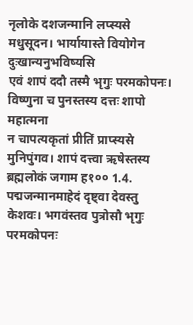नृलोके दशजन्मानि लप्स्यसे मधुसूदन। भार्यायास्ते वियोगेन दुःखान्यनुभविष्यसि
एवं शापं ददौ तस्मै भृगुः परमकोपनः। विष्णुना च पुनस्तस्य दत्तः शापो महात्मना
न चापत्यकृतां प्रीतिं प्राप्स्यसे मुनिपुंगव। शापं दत्त्वा ऋषेस्तस्य ब्रह्मलोकं जगाम ह१०० 1.4.
पद्मजन्मानमाहेदं दृष्ट्वा देवस्तु केशवः। भगवंस्तव पुत्रोसौ भृगुः परमकोपनः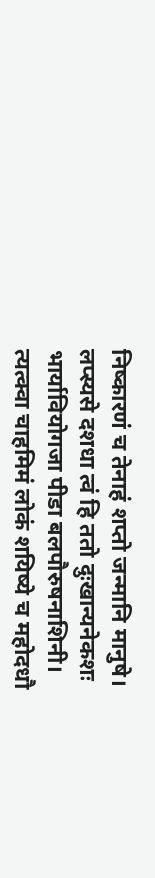निष्कारणं च तेनाहं शप्तो जन्मानि मानुषे। लप्स्यसे दशधा त्वं हि ततो दुःखान्यनेकशः
भार्यावियोगजा पीडा बलपौरुषनाशिनी। त्यत्क्वा चाहमिमं लोकं शयिष्ये च महोदधौ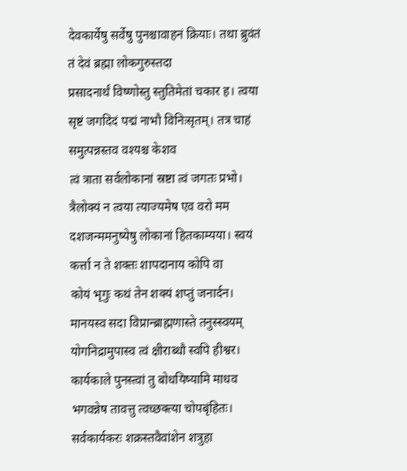देवकार्येषु सर्वेषु पुनश्चावाहनं क्रियाः। तथा ब्रुवंतं तं देवं ब्रह्मा लोकगुरुस्तदा
प्रसादनार्थं विष्णोस्तु स्तुतिमेतां चकार ह। त्वया सृष्टं जगदिदं पद्मं नाभौ विनिःसृतम्। तत्र चाहं समुत्पन्नस्तव वश्यश्च केशव
त्वं त्राता सर्वलोकानां स्रष्टा त्वं जगतः प्रभो। त्रैलोक्यं न त्वया त्याज्यमेष एव वरो मम
दशजन्ममनुष्येषु लोकानां हितकाम्यया। स्वयं कर्त्ता न ते शक्तः शापदानाय कोपि वा
कोयं भृगुः कथं तेन शक्यं शप्तुं जनार्दन। मानयस्व सदा विप्रान्ब्राह्मणास्ते तनुस्स्वयम्
योगनिद्रामुपास्व त्वं क्षीराब्धौ स्वपि हीश्वर। कार्यकाले पुनस्त्वां तु बोधयिष्यामि माधव
भगवन्नेष तावत्तु त्वच्छक्त्या चोपबृंहितः। सर्वकार्यकरः शक्रस्तवैवांशेन शत्रुहा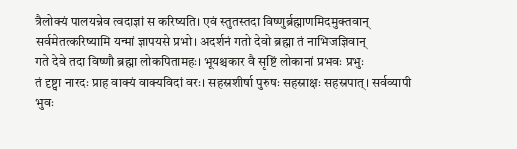त्रैलोक्यं पालयन्नेव त्वदाज्ञां स करिष्यति। एवं स्तुतस्तदा विष्णुर्ब्रह्माणमिदमुक्तवान्
सर्वमेतत्करिष्यामि यन्मां ज्ञापयसे प्रभो। अदर्शनं गतो देवो ब्रह्मा तं नाभिजज्ञिवान्
गते देवे तदा विष्णौ ब्रह्मा लोकपितामहः। भूयश्चकार वै सृष्टिं लोकानां प्रभवः प्रभुः
तं दृष्ट्वा नारदः प्राह वाक्यं वाक्यविदां वरः। सहस्रशीर्षा पुरुषः सहस्राक्षः सहस्रपात्। सर्वव्यापी भुवः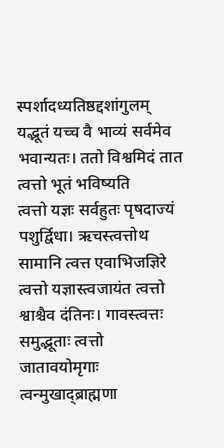स्पर्शादध्यतिष्ठद्दशांगुलम्
यद्भूतं यच्च वै भाव्यं सर्वमेव भवान्यतः। ततो विश्वमिदं तात त्वत्तो भूतं भविष्यति
त्वत्तो यज्ञः सर्वहुतः पृषदाज्यं पशुर्द्विधा। ऋचस्त्वत्तोथ सामानि त्वत्त एवाभिजज्ञिरे
त्वत्तो यज्ञास्त्वजायंत त्वत्तो श्वाश्चैव दंतिनः। गावस्त्वत्तः समुद्भूताः त्वत्तो जातावयोमृगाः
त्वन्मुखाद्ब्राह्मणा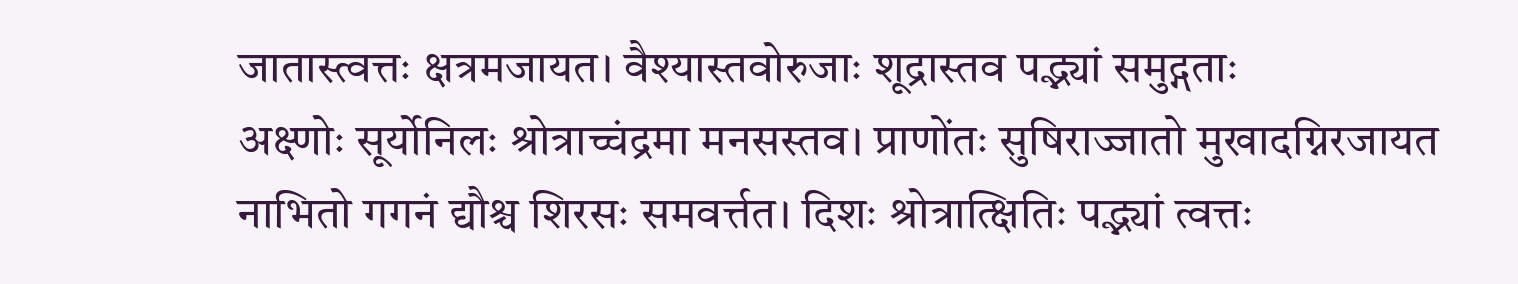जातास्त्वत्तः क्षत्रमजायत। वैश्यास्तवोरुजाः शूद्रास्तव पद्भ्यां समुद्गताः
अक्ष्णोः सूर्योनिलः श्रोत्राच्चंद्रमा मनसस्तव। प्राणोंतः सुषिराज्जातो मुखादग्निरजायत
नाभितो गगनं द्यौश्च शिरसः समवर्त्तत। दिशः श्रोत्रात्क्षितिः पद्भ्यां त्वत्तः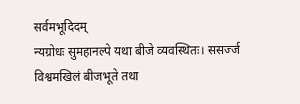सर्वमभूदिदम्
न्यग्रोधः सुमहानल्पे यथा बीजे व्यवस्थितः। ससर्ज्ज विश्वमखिलं बीजभूते तथा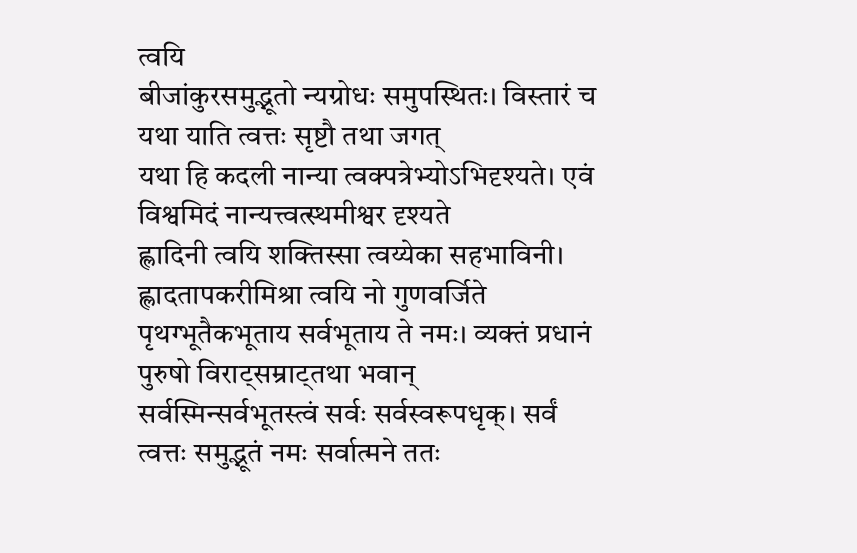त्वयि
बीजांकुरसमुद्भूतो न्यग्रोधः समुपस्थितः। विस्तारं च यथा याति त्वत्तः सृष्टौ तथा जगत्
यथा हि कदली नान्या त्वक्पत्रेभ्योऽभिदृश्यते। एवं विश्वमिदं नान्यत्त्वत्स्थमीश्वर दृश्यते
ह्लादिनी त्वयि शक्तिस्सा त्वय्येका सहभाविनी। ह्लादतापकरीमिश्रा त्वयि नो गुणवर्जिते
पृथग्भूतैकभूताय सर्वभूताय ते नमः। व्यक्तं प्रधानं पुरुषो विराट्सम्राट्तथा भवान्
सर्वस्मिन्सर्वभूतस्त्वं सर्वः सर्वस्वरूपधृक्। सर्वं त्वत्तः समुद्भूतं नमः सर्वात्मने ततः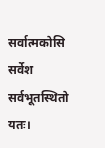सर्वात्मकोसि सर्वेश सर्वभूतस्थितो यतः।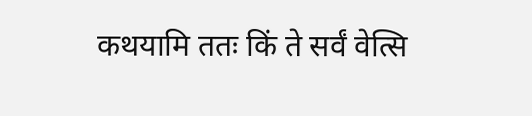कथयामि ततः किं ते सर्वं वेत्सि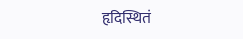हृदिस्थितं